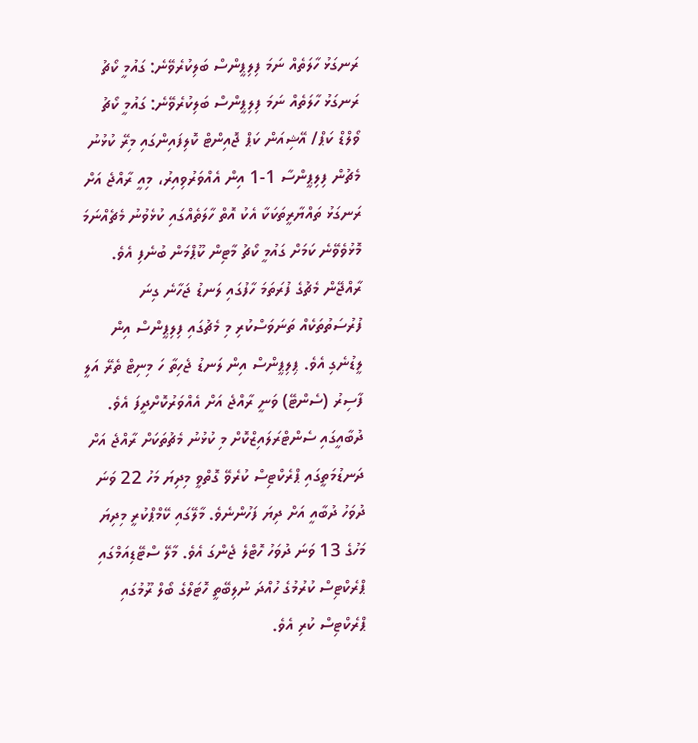ރަނގަޅު ހާލަތެއް ނަމަ ފިލިޕީންސް ބަލިކުރެވޭނެ: ގައުމީ ކޯޗު
ރަނގަޅު ހާލަތެއް ނަމަ ފިލިޕީންސް ބަލިކުރެވޭނެ: ގައުމީ ކޯޗު
ވޯލްޑް ކަޕް/ އޭޝިއަން ކަޕް ޖޮއިންޓް ކޮލިފައިންގައި މިރޭ ކުޅުނު މެޗުން ފިލިޕީންސާ 1-1 އިން އެއްވަރުވިއިރު، މިއީ ރާއްޖެ އަށް ރަނގަޅު ތައްޔާރީތަކަކާ އެކު އޮތް ހާލަތެއްގައި ކުޅެވުނު މެޗެއްނަމަ މޮޅުވެވޭނެ ކަމަށް ގައުމީ ކޯޗު މާޓިން ކޫޕްމަން ބުނެފި އެވެ.
ރާއްޖޭން މެޗުގެ ފުރަތަމަ ހާފުގައި ލަނޑު ޖަހާނެ ގިނަ ފުރުސަތުތަކެއް ތަނަވަސްކުރި މި މެޗުގައި ފިލިޕީންސް އިން ލީޑުނެގި އެވެ. ޕިލިޕީންސް އިން ލަނޑު ޖެހިތާ ހަ މިނިޓް ތެރޭ އަލީ ފާސިރު (ސެންޓޭ) ވަނީ ރާއްޖެ އަށް އެއްވަރުކޮށްދީފަ އެވެ.
ދުބާއީގައި ސެންޓްރަލައިޒްކޮށް މި ކުޅުނު މެޗުތަކަށް ރާއްޖެ އަށް ދަނޑުމަތީގައި ޕްރެކްޓިސް ކުރެވޭ ގޮތްވީ މިދިޔަ މަހު 22 ވަނަ ދުވަހު ދުބާއީ އަށް ދިޔަ ފަހުންނެވެ. މާލޭގައި ކޭމްޕްކުރީ މިދިޔަ މަހުގެ 13 ވަނަ ދުވަހު ހޮޓްލެ ޖެންގަ އެވެ. މާލޭ ސްޓޭޑިއަމްގައި ޕްރެކްޓިސް ކުރުމުގެ ހުއްދަ ނުލިބޭތީ ހޮޓަލްގެ ބޯލް ރޫމުގައި ޕްރެކްޓިސް ކުރި އެވެ.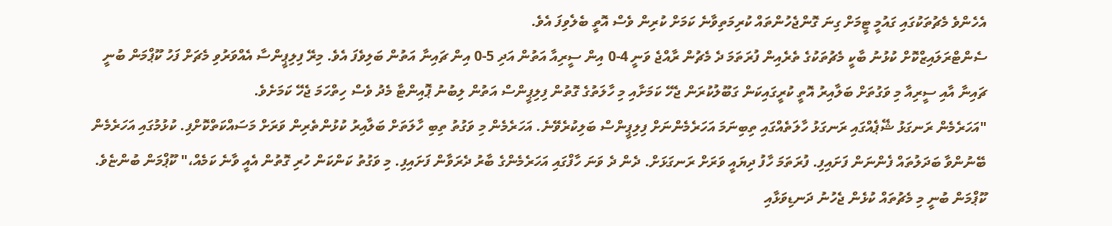އެހެންވެ މެޗުތަކުގައި ގައުމީ ޓީމަށް ގިނަ ގޮންޖެހުންތައް ކުރިމަތިވާނެ ކަމަށް ކުރިން ވެސް އޮތީ ބެލެވިފަ އެވެ.
ސެންޓްރަލައިޒްކޮށް ކުޅުނު ބާކީ މެޗުތަކުގެ ތެރެއިން ފުރަތަމަ ދެ މެޗުން ރާއްޖެ ވަނީ 4-0 އިން ސީރިއާ އަތުން އަދި 5-0 އިން ޗައިނާ އަތުން ބަލިވެފަ އެވެ. މިރޭ ފިލިޕީންސާ އެއްވަރުވި މެޗަށް ފަހު ކޫޕްމަން ބުނީ ޗައިނާ އާއި ސީރިއާ މި ވަގުތަށް ބަލާއިރު އޮތީ ކުރީގައިކަން ގަބޫލުކުރަން ޖެހޭ ކަމަށާއި މި ހާލަތުގެ ގޮތުން ފިލިޕީންސް އަތުން ލިބުނު ޕޮއިންޓާ މެދު ވެސް ހިތްހަމަ ޖެހޭ ކަމަށެވެ.
"އަހަރެމެން ރަނގަޅު ޝޭޕެއްގައި ރަނގަޅު ހާލަތެއްގައި ތިބިނަމަ އަހަރެމެންނަށް ފިލިޕީންސް ބަލިކުރެވޭނެ. އަހަރެމެން މި ވަގުތު ތިބި ހާލަތަށް ބަލާއިރު ކުޅުންތެރިން ވަރަށް މަސައްކަތްކޮށްފި. ކުޅުމުގައި އަހަރެމެން ބޭނުންވާ ބަދަލުތައް ފެންނަން ފަށައިފި. ފުރަތަމަ ހާފު ދިޔައީ ވަރަށް ރަނގަޅަށް. ދެން ދެ ވަނަ ހާފްގައި އަހަރެމެންގެ ބާރު ދެރަވާން ފަށައިފި. މި ވަގުތު ކަންކަން ހުރި ގޮތުން އެއީ ވާނެ ކަމެއް،" ކޫޕްމަން ބުންޏެވެ.
ކޫޕްމަން ބުނީ މި މެޗުތައް ކުޅެން ޖެހުނު ދަނޑިވަޅާއި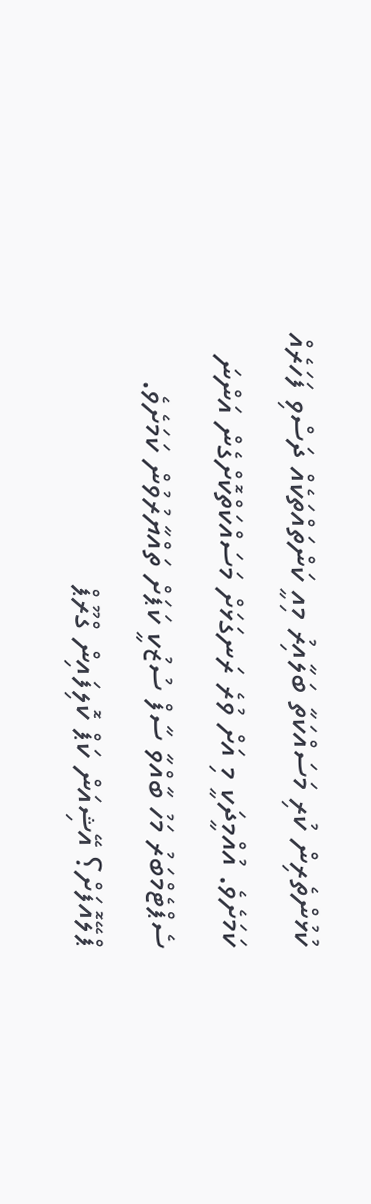ކުޅުންތެރިން ކުރި މަސައްކަތާ ބަލާއިރު މިއީ ކަންތައްތަކެއް ދަސްވި ފަހަރެއް ކަމަށެވެ. އުއްމީދަކީ މި އަށް ވުރެ ރަނގަޅަށް މަސައްކަތްކޮށްގެން އަންނަ ސެޕްޓެމްބަރު މަހު ބާއްވާ ސާފް ސުޒުކީ ކަޕަށް ތައްޔާރުވުން ކަމަށެވެ.
ޕްލޭއޮފަށް؟ އޭޝިއަން ކަޕް ކޮލިފައިން ގްރޫޕް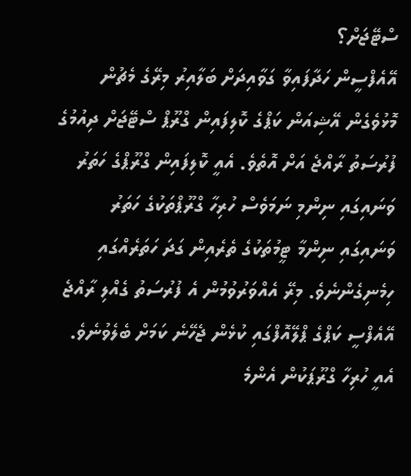ސްޓޭޖަށް؟
އޭއެފްސީން ހަދާފައިވާ ގަވާއިދަށް ބަލާއިރު މިރޭގެ މެޗުން މޮޅުވެގެން އޭޝިއަން ކަޕްގެ ކޮލިފައިން ގްރޫޕް ސްޓޭޖަށް ދިއުމުގެ ފުރުސަތު ރާއްޖެ އަށް އޮތެވެ. އެއީ ކޮލިފައިން ގްރޫޕްގެ ހަތަރު ވަނައިގައި ނިންމި ނަމަވެސް ހުރިހާ ގްރޫޕްތަކުގެ ހަތަރު ވަނައިގައި ނިންމާ ޓީމުތަކުގެ ތެރެއިން ގަދަ ހަތަރެއްގައި ހިމެނިގެންނެވެ. މިރޭ އެއްވަރުވުމުން އެ ފުރުސަތު ގެއްލި ރާއްޖެ އޭއެފްސީ ކަޕްގެ ޕްލޭއޮފްގައި ކުޅެން ޖެހޭނެ ކަމަށް ބެލެވުނެވެ.
އެއީ ހުރިހާ ގްރޫޕަކުން އެންމެ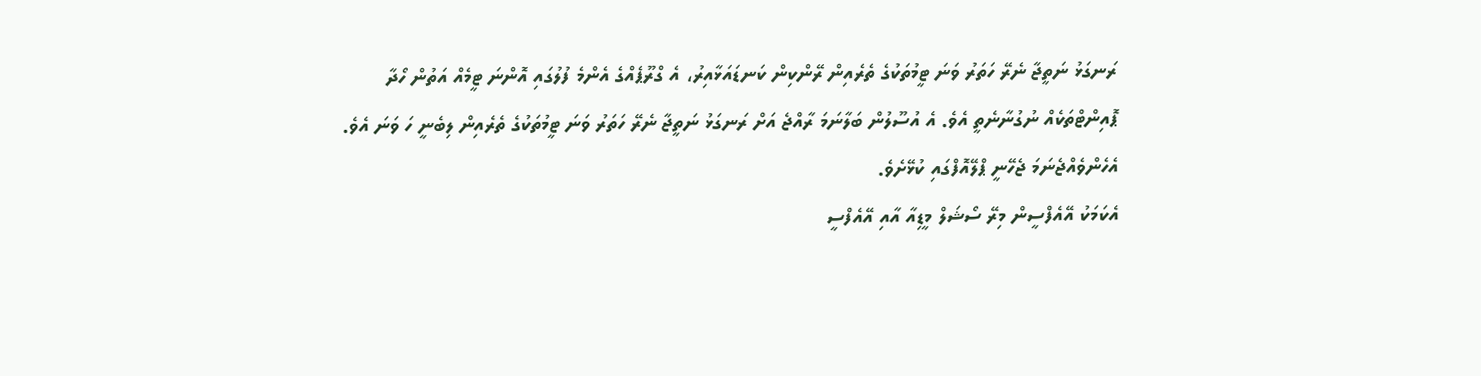ރަނގަޅު ނަތީޖާ ނެރޭ ހަތަރު ވަނަ ޓީމުތަކުގެ ތެރެއިން ރޭންކިން ކަނޑައަޅާއިރު، އެ ގްރޫޕެއްގެ އެންމެ ފުލުގައި އޮންނަ ޓީމެއް އަތުން ހޯދާ ޕޮއިންޓްތަކެއް ނުގުނާނެތީ އެވެ. އެ އުސޫލުން ބަލާނަމަ ރާއްޖެ އަށް ރަނގަޅު ނަތީޖާ ނެރޭ ހަތަރު ވަނަ ޓީމުތަކުގެ ތެރެއިން ލިބެނީ ހަ ވަނަ އެވެ. އެހެންވެއްޖެނަމަ ޖެހޭނީ ޕްލޭއޮފްގައި ކުޅޭށެވެ.
އެކަމަކު އޭއެފްސީން މިރޭ ސޯޝަލް މީޑިއާ އާއި އޭއެފްސީ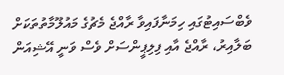ވެބްސައިޓުގައި ހިމަނާފައިވާ ރާއްޖެ މެޗުގެ މައުލޫމާތުތަކަށް ބަލާއިރު، ރާއްޖެ އާއި ފިލިޕީންސަށް ވެސް ވަނީ އޭޝިއަން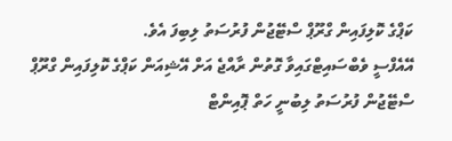ކަޕްގެ ކޮލިފައިން ގްރޫޕް ސްޓޭޖުން ފުރުސަތު ލިބިފަ އެވެ.
އޭއެފްސީ ވެބްސައިޓްގައިވާ ގޮތުން ރާއްޖެ އަށް އޭޝިއަން ކަޕްގެ ކޮލިފައިން ގްރޫޕް ސްޓޭޖުން ފުރުސަތު ލިބުނީ ހަތް ޕޮއިންޓް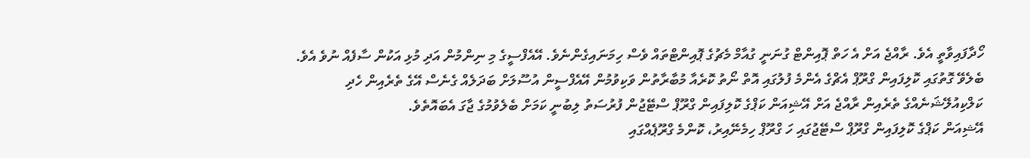ހޯދާފައިވާތީ އެވެ. ރާއްޖެ އަށް އެ ހަތް ޕޮއިންޓް ގުނަނީ ގުއާމް މެޗުގެ ޕޮއިންޓްތައް ވެސް ހިމަނައިގެންނެވެ. އޭއެފްސީގެ މި ނިންމުން އަދި މުޅި އަކުން ސާފެއް ނުވެ އެވެ.
ބެލެވޭ ގޮތުގައި ކޮލިފައިން ގްރޫޕް އެޗްގެ އެންމެ ފުލުގައި އޮތް ނޯތު ކޮރެއާ މުބާރާތުން ވަކިވުމުން އޭއެފްސީން އުސޫލަށް ބަދަލެއް ގެނެސް އޭގެ ތެރެއިން ހެދި ކަލްކިއުލޭޝަނެއްގެ ތެރެއިން ރާއްޖެ އަށް އޭޝިއަން ކަޕްގެ ކޮލިފައިން ގްރޫޕް ސްޓޭޖުން ފުރުސަތު ލިބުނީ ކަމަށް ބެލެވުމުގެ ޖާގަ އެބައޮތެވެ.
އޭޝިއަން ކަޕްގެ ކޮލިފައިން ގްރޫޕް ސްޓޭޖުގައި ހަ ގްރޫޕް ހިމެނޭއިރު، ކޮންމެ ގްރޫޕެއްގައި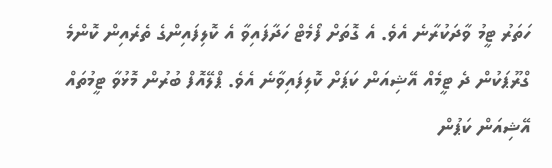ހަތަރު ޓީމު ވާދަކުރާނެ އެވެ. އެ ގޮތަށް ފޯމެޓް ހަދާފައިވާ އެ ކޮލިފައިންގެ ތެރެއިން ކޮންމެ ގްރޫޕަކުން ދެ ޓީމެއް އޭޝިއަން ކަޕަށް ކޮލިފައިވާނެ އެވެ. ޕްލޭއޮފް ބުރުން މޮޅުވާ ޓީމުތައް އޭޝިއަން ކަޕުން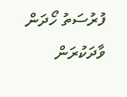ފުރުސަތު ހޯދަން ވާދަކުރަން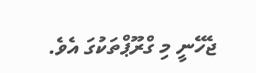ޖެހޭނީ މި ގްރޫޕްތަކުގަ އެވެ.